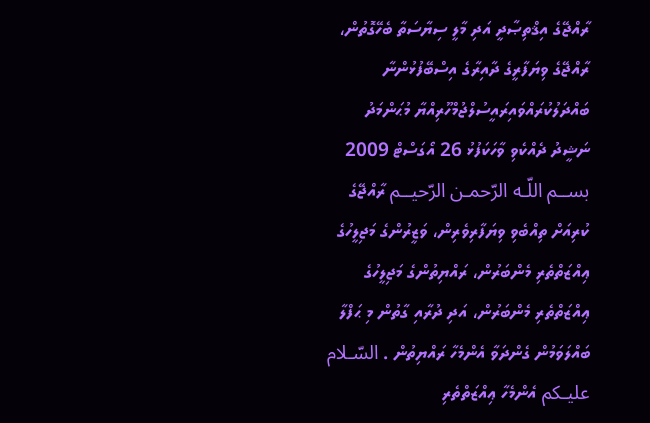ރާއްޖޭގެ އިޤްތިޞާދީ އަދި މާލީ ސިޔާސަތާ ބެހޭގޮތުން، ރާއްޖޭގެ ވިޔަފާރީގެ ދާއިރާގެ އިސްބޭފުޅުންނާ ބައްދަލުކުރައްވައިރައީސުލްޖުމްހޫރިއްޔާ މުޙަންމަދު ނަޝީދު ދެއްކެވި ވާހަކަފުޅު 26 އޯގަސްޓް 2009 بســم اللّـه الرّحمـن الرّحيــم ރާއްޖޭގެ ކުރިއަށް ތިއްބެވި ވިޔަފާރިވެރިން، ވަޒީރުންގެ މަޖިލީހުގެ ޢިއްޒަތްތެރި މެންބަރުން، ރައްޔިތުންގެ މަޖިލީހުގެ ޢިއްޒަތްތެރި މެންބަރުން، އަދި ދުރާއި ގާތުން މި ޙަފްލާ ބައްލަވަމުން ގެންދަވާ އެންމެހާ ރައްޔިތުން . السّـلام عليـكم އެންމެހާ ޢިއްޒަތްތެރި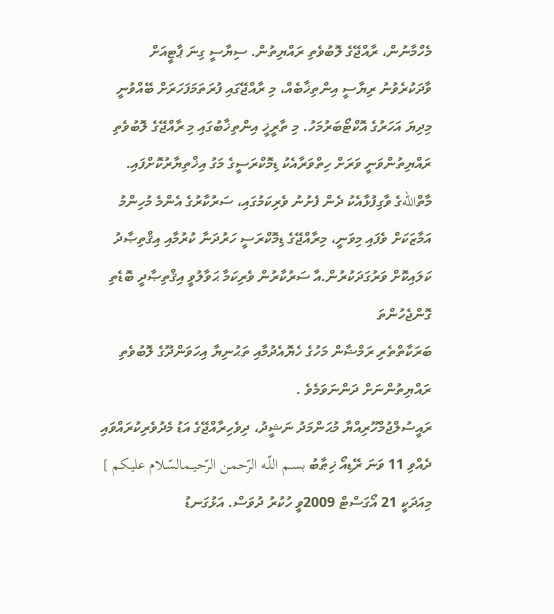މެހްމާނުން، ރާއްޖޭގެ ލޮބުވެތި ރައްޔިތުން. ސިޔާސީ ގިނަ ޕާޓީއަށް ވާދަކުރެވުނު ރިޔާސީ އިންތިޚާބެއް، މި ރާއްޖޭގައި ފުރަތަމަފަހަރަށް ބޭއްވުނީ މިދިޔަ އަހަރުގެ އޮކްޓޯބަރުމަހު. މި ތާރީޚީ އިންތިޚާބުގައި މި ރާއްޖޭގެ ލޮބުވެތި ރައްޔިތުންވަނީ ވަރަށް ހިތްވަރާއެކު ޑިމޮކްރަސީގެ މަގު އިޚްތިޔާރުކޮށްފައި. މާތްاللهގެ ވާގިފުޅާއެކު ދެން ފެށުނު ވެރިކަމުގައި، ސަރުކާރުގެ އެންމެ މުހިންމު އަމާޒަކަށް ވެފައި މިވަނީ، މިރާއްޖޭގެ ޑިމޮކްރަސީ ހަރުދަނާ ކުރުމާއި އިޤްތިޞާދު ކަލައިކޮށް ވަރުގަދަކުރުން.އާ ސަރުކާރުން ވެރިކަމާ ޙަވާލުވީ އިޤްތިޞާދީ ބޮޑެތި ގޮންޖެހުންތަ
ބަރަކާތްތެރި ރަމްޟާން މަހުގެ ހެޔޮއެދުމާއި ތަޙުނިޔާ އިހަވަންދޫގެ ލޮބުވެތި ރައްޔިތުންނަށް ދަންނަވަމެވެ .
ރައީސުލްޖުމްހޫރިއްޔާ މުޙަންމަދު ނަޝީދު، ދިވެހިރާއްޖޭގެ އަޑު މެދުވެރިކުރައްވައި ދެއްވި 11 ވަނަ ރޭޑިއޯ ޚިޠާބު بســم اللّـه الرّحمـن الرّحيــمالسّـلام عليـكم ] މިއަދަކީ 21 އޯގަސްޓް 2009ވީ ހުކުރު ދުވަސް. އަޅުގަނޑު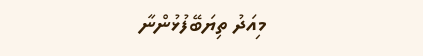މިއަދު ތިޔަބޭފުޅުންނާ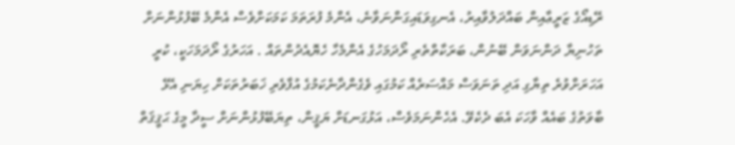ރޭޑިއޯގެ ޒަރީޢާއިން ބައްދަލުވާއިރު، އެނގިވަޑައިގަންނަވާނެ، އެންމެ ފުރަތަމަ ކަމަކަށްވެސް އެންމެ ބޭފުޅުންނަށް ތަހުނިޔާ ދަންނަވަން ބޭނުން، ބަރަކާތްތެރި ރޯދަމަހުގެ އެންމެހާ ހެޔޮއެދުންތައް . އަހަރުގެ ރޯދަމަހަކީ، ކުރީ އަހަރަށްވުރެ ތިޔާގި އަދި ތަނަވަސް މައްސަރެއް ކަމުގައި ވެގެންދާނެކަމުގެ އުފާވެރި ޚަބަރުތަކަށް ހިޔަނި އެޅޭ ބާވަތުގެ ބައެއް ވާހަކަ އެބަ ދެކެވޭ. އެހެންނަމަވެސް، އަޅުގަނޑަށް ޔަޤީން، ތިޔަބޭފުޅުންނަށް ސީދާ މީގެ ޙަޤީޤަތް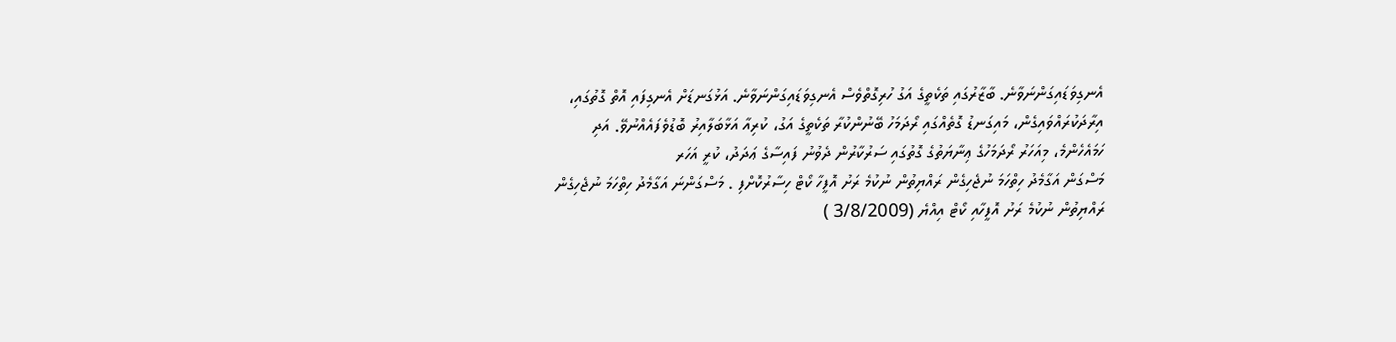އެނގިވަޑައިގަންނަވާނެ. ބާޒާރުގައި ތަކެތީގެ އަގު ހުރިގޮތްވެސް އެނގިވަޑައިގަންނަވާނެ. އަޅުގަނޑަށް އެނގިފައި އޮތް ގޮތުގައި، އިރާދަކުރައްވައިގެން، މައިގަނޑު ގޮތެއްގައި ރޯދަމަހު ބޭނުންކުރާ ތަކެތީގެ އަގު، ކުރިއާ އަޅާބަލާއިރު ބޮޑުވެފައެއްނުވޭ. އަދި ހަމައެހެންމެ، މިއަހަރު ރޯދަމަހުގެ ޢިނާޔަތުގެ ގޮތުގައި ސަރުކާރުން ދެވުނު ފައިސާގެ ޢަދަދު، ކުރީ އަހަރ
މަސްގަން އަގާމެދު ހިތްހަމަ ނުޖެހިގެން ރައްޔިތުން ނުކުމެ ރަށު އޮފީހާ ކޯޓް ހިސާރުކޮށްފި . މަސްގަންނަ އަގާމެދު ހިތްހަމަ ނުޖެހިގެން ރައްޔިތުން ނުކުމެ ރަށު އޮފީހާއި ކޯޓް އިއްޔެ (3/8/2009 )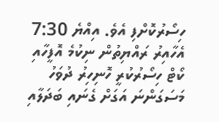ހިސޯރުކޮށްފި އެވެ. އިއްޔެ 7:30 އެހާއިރު ރައްޔިތުން ނިކުމެ އޮފީހާއި ކޯޓް ހިސޯރުކުރީ ހޮނިހިރު ދުވަހު މަސަގަންނަ އަގަށް ގެނައި ބަދަލާއި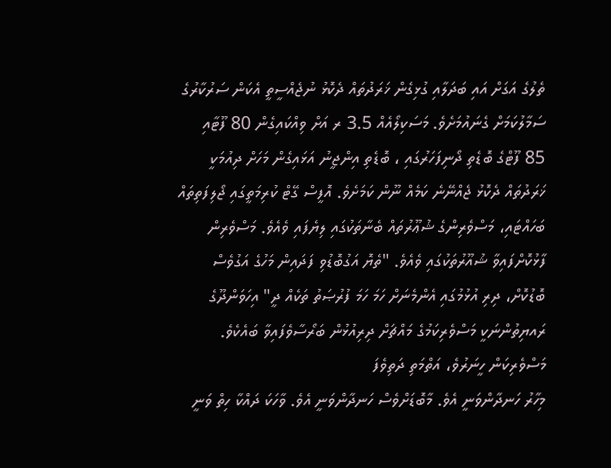ތެލުގެ އަގަށް އައި ބަދަލާއި ގުޅިގެން ޚަރަދުތައް ދެކޮޅު ނުޖެއްސީތީ އެކަން ސަރުކާރުގެ ސަމާލުކަމަށް ގެނައުމަށެވެ. މަސަކިލޯއެއް 3.5 ރ އަށް ވިއްކައިގެން 80 ފޫޓާއި 85 ފޫޓްގެ ބޮޑެތި ދޯނިފަހަރުގައި ، ބޮޑެތި އިންޖީނު އަޅައިގެން މަހަށް ދިއުމަކީ ޚަރަދުތައް ދެކޮޅު ޖެއްނޭނެ ކަމެއް ނޫން ކަމަށެވެ. އޮފީސް ގޭޓް ކުރިމަތީގައި ޖޯލިފަތިތައް ބަހައްޓައި، މަސްވެރިންގެ ޝުޢޫރުތައް ބެނާތަކުގައި ލިޔެފައި ވެއެވެ. މަސްވެރިން ފާޅުކޮށްފައިވާ ޝުއޫރުތަކުގައި ވެއެވެ. "ތެޔޮ އަގުބޮޑުވި ފަދައިން މަހުގެ އަގުވެސް ބޮޑުކޮށް، ދިރި އުޅުމުގައި އެންމެނަށް ހަމަ ހަމަ ފުރުޞަތު ތަކެއް ދީ" އިހަވަންދޫގެ ރައޔިތުންނަކީ މަސްވެރިކަމުގެ މައްޗަށް ދިރިއުޅުން ބަރޯސާވެފައިވާ ބައެކެވެ. މަސްވެރިކަން ހީނަރުވެ، އަތްމަތި ދަތިވެފަ
މިހާރު ހަނދާންވަނީ އެވެ. މާބޮޑަށްވެސް ހަނދާންވަނީ އެވެ. ވާހަކަ ދައްކާ ހިތް ވަނީ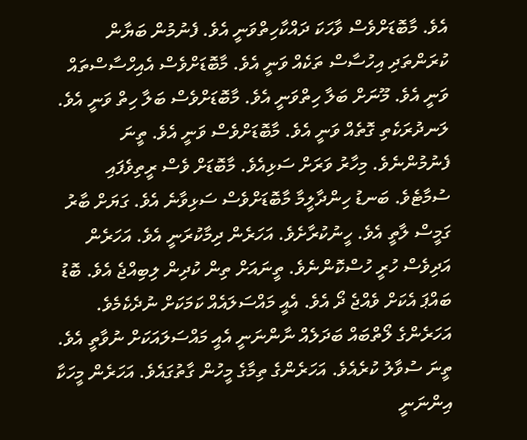އެވެ. މާބޮޑަށްވެސް ވާހަކަ ދައްކާހިތްވަނީ އެވެ. ފެނުމުން ބަޔާން ކުރަންތަދި އިހުސާސް ތަކެއް ވަނީ އެވެ. މާބޮޑަށްވެސް އެއިހްސާސްތައް ވަނީ އެވެ. މޫނަށް ބަލާ ހިތްވަނީ އެވެ. މާބޮޑަށްވެސް ބަލާ ހިތް ވަނީ އެވެ. ލަނދުރަކެތި ގޮތެއް ވަނީ އެވެ. މާބޮޑަށްވެސް ވަނީ އެވެ. ތީނަ ފެނުމުންނެވެ. މިހާރު ވަރަށް ސަޅިއެވެ. މާބޮޑަށް ވެސް ރީތިވެފައި ސުމާޓެވެ. ބަނޑު ހިންދާލީމާ މާބޮޑަށްވެސް ސަޅިވާނެ އެވެ. ގަޔަށް ބާރު ގަމީސް ލާތީ އެވެ. ހީނުކުރާށެވެ. އަހަރެން ދިމާކުރަނީ އެވެ. އަހަރެން އަދިވެސް ހުރީ ހުސްކޮންނެވެ. ތީނައަށް ތިން ކުދިން ލިބިއްޖެ އެވެ. ބޮޑު ބައްޕަ އެކަށް ވެއްޖެ ދޯ އެވެ. އެއީ މައްސަލައެއް ކަމަކަށް ނުދެކެމެވެ. އަހަރެންގެ ލޯތްބައް ބަދަލެއް ނާންނަނީ އެއީ މައްސަލައަކަށް ނުވާތީ އެވެ. ތީނަ ސުވާލު ކުރެއެވެ. އަހަރެންގެ ތިމާގެ މީހުން ގާތުގައެވެ. އަހަރެން މީހަކާ އިންނަނީ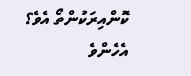ކޮންއިރަކުންތޯ އެވެ؟ އެހެންވެ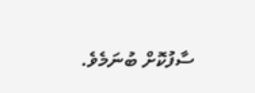ސާފުކޮށް ބުނަމެވެ.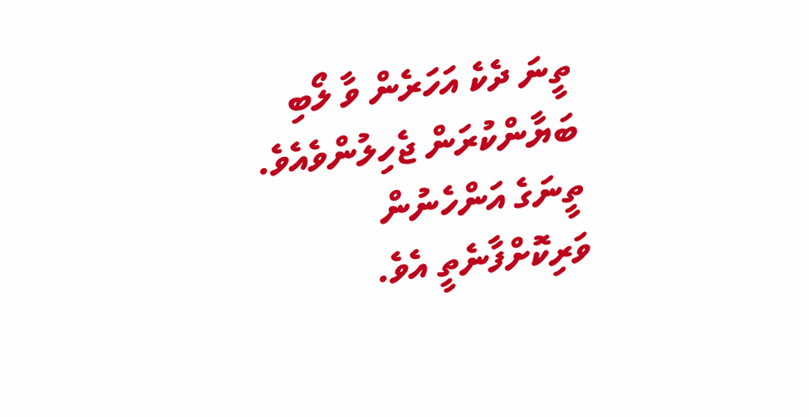ތީނަ ދެކެ އަހަރެން ވާ ލޯބި ބަޔާންކުރަން ޖެހިލުންވެއެވެ. ތީނަގެ އަންހެނުން ވަރިކޮށްފާނެތީ އެވެ.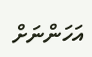އަހަންނަށް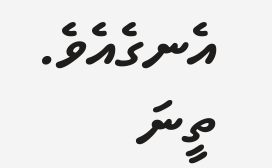އެނގެއެވެ. ތީނަ